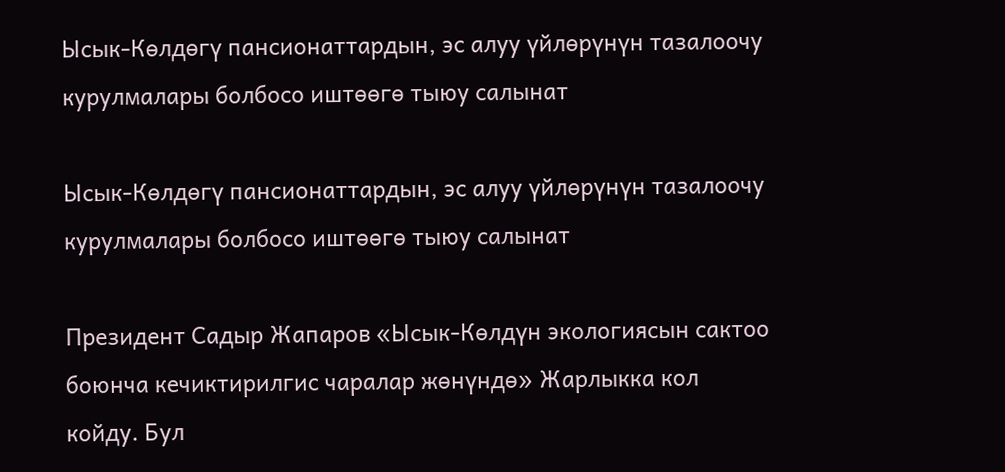Ысык-Көлдөгү пансионаттардын, эс алуу үйлөрүнүн тазалоочу курулмалары болбосо иштөөгө тыюу салынат

Ысык-Көлдөгү пансионаттардын, эс алуу үйлөрүнүн тазалоочу курулмалары болбосо иштөөгө тыюу салынат

Президент Садыр Жапаров «Ысык-Көлдүн экологиясын сактоо боюнча кечиктирилгис чаралар жөнүндө» Жарлыкка кол койду. Бул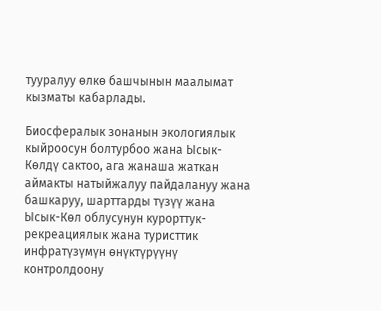тууралуу өлкө башчынын маалымат кызматы кабарлады.

Биосфералык зонанын экологиялык кыйроосун болтурбоо жана Ысык-Көлдү сактоо, ага жанаша жаткан аймакты натыйжалуу пайдалануу жана башкаруу, шарттарды түзүү жана Ысык-Көл облусунун курорттук-рекреациялык жана туристтик инфратүзүмүн өнүктүрүүнү контролдоону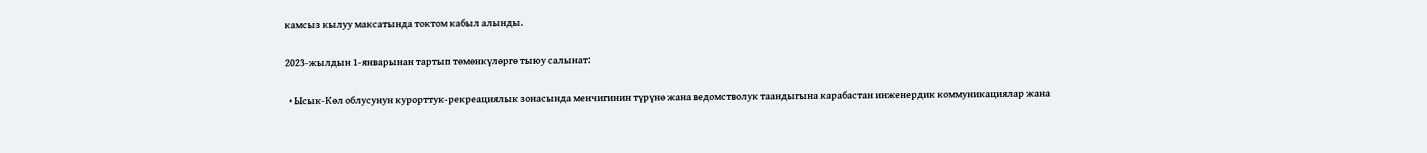камсыз кылуу максатында токтом кабыл алынды.

2023-жылдын 1-январынан тартып төмөнкүлөргө тыюу салынат:

  • Ысык-Көл облусунун курорттук-рекреациялык зонасында менчигинин түрүнө жана ведомстволук таандыгына карабастан инженердик коммуникациялар жана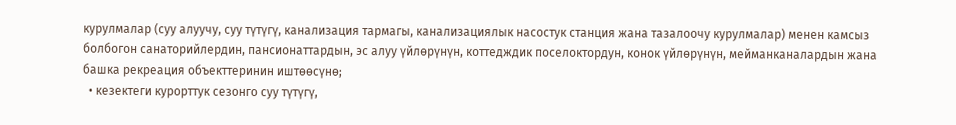курулмалар (суу алуучу, суу түтүгү, канализация тармагы, канализациялык насостук станция жана тазалоочу курулмалар) менен камсыз болбогон санаторийлердин, пансионаттардын, эс алуу үйлөрүнүн, коттедждик поселоктордун, конок үйлөрүнүн, мейманканалардын жана башка рекреация объекттеринин иштөөсүнө;
  • кезектеги курорттук сезонго суу түтүгү,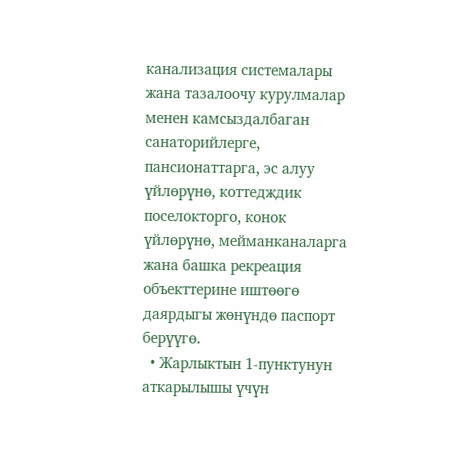канализация системалары жана тазалоочу курулмалар менен камсыздалбаган санаторийлерге, пансионаттарга, эс алуу үйлөрүнө, коттедждик поселокторго, конок үйлөрүнө, мейманканаларга жана башка рекреация объекттерине иштөөгө даярдыгы жөнүндө паспорт берүүгө.
  • Жарлыктын 1-пунктунун аткарылышы үчүн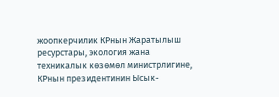жоопкерчилик КРнын Жаратылыш ресурстары, экология жана техникалык көзөмөл министрлигине, КРнын президентинин Ысык-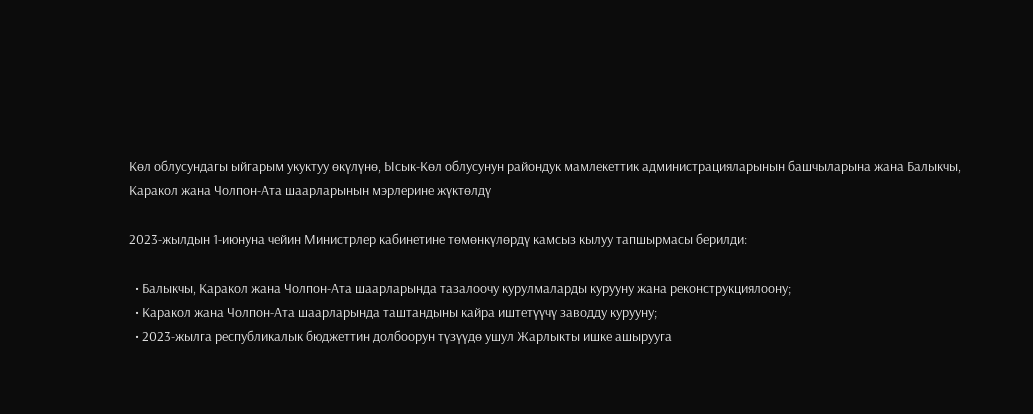Көл облусундагы ыйгарым укуктуу өкүлүнө, Ысык-Көл облусунун райондук мамлекеттик администрацияларынын башчыларына жана Балыкчы, Каракол жана Чолпон-Ата шаарларынын мэрлерине жүктөлдү

2023-жылдын 1-июнуна чейин Министрлер кабинетине төмөнкүлөрдү камсыз кылуу тапшырмасы берилди:

  • Балыкчы, Каракол жана Чолпон-Ата шаарларында тазалоочу курулмаларды курууну жана реконструкциялоону;
  • Каракол жана Чолпон-Ата шаарларында таштандыны кайра иштетүүчү заводду курууну;
  • 2023-жылга республикалык бюджеттин долбоорун түзүүдө ушул Жарлыкты ишке ашырууга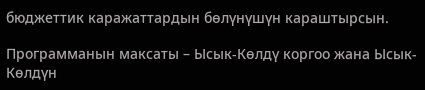бюджеттик каражаттардын бөлүнүшүн караштырсын.

Программанын максаты – Ысык-Көлдү коргоо жана Ысык-Көлдүн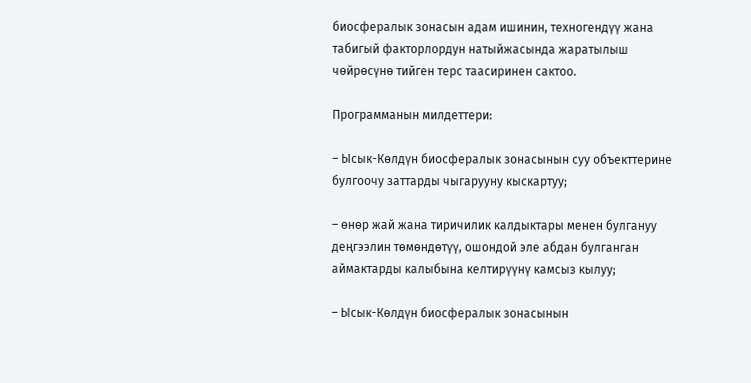биосфералык зонасын адам ишинин, техногендүү жана табигый факторлордун натыйжасында жаратылыш чөйрөсүнө тийген терс таасиринен сактоо.

Программанын милдеттери:

– Ысык-Көлдүн биосфералык зонасынын суу объекттерине булгоочу заттарды чыгарууну кыскартуу;

– өнөр жай жана тиричилик калдыктары менен булгануу деңгээлин төмөндөтүү, ошондой эле абдан булганган аймактарды калыбына келтирүүнү камсыз кылуу;

– Ысык-Көлдүн биосфералык зонасынын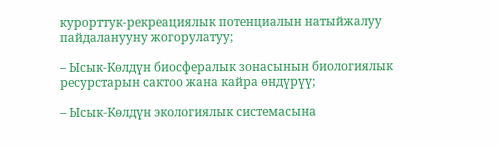курорттук-рекреациялык потенциалын натыйжалуу пайдаланууну жогорулатуу;

– Ысык-Көлдүн биосфералык зонасынын биологиялык ресурстарын сактоо жана кайра өндүрүү;

– Ысык-Көлдүн экологиялык системасына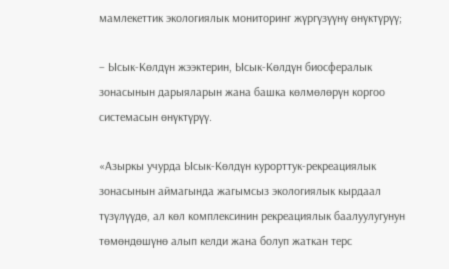мамлекеттик экологиялык мониторинг жүргүзүүнү өнүктүрүү;

– Ысык-Көлдүн жээктерин, Ысык-Көлдүн биосфералык зонасынын дарыяларын жана башка көлмөлөрүн коргоо системасын өнүктүрүү.

«Азыркы учурда Ысык-Көлдүн курорттук-рекреациялык зонасынын аймагында жагымсыз экологиялык кырдаал түзүлүүдө, ал көл комплексинин рекреациялык баалуулугунун төмөндөшүнө алып келди жана болуп жаткан терс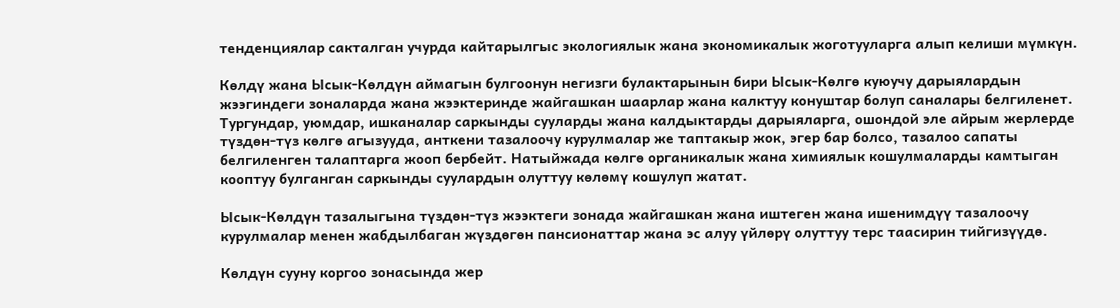тенденциялар сакталган учурда кайтарылгыс экологиялык жана экономикалык жоготууларга алып келиши мүмкүн.

Көлдү жана Ысык-Көлдүн аймагын булгоонун негизги булактарынын бири Ысык-Көлгө куюучу дарыялардын жээгиндеги зоналарда жана жээктеринде жайгашкан шаарлар жана калктуу конуштар болуп саналары белгиленет. Тургундар, уюмдар, ишканалар саркынды сууларды жана калдыктарды дарыяларга, ошондой эле айрым жерлерде түздөн-түз көлгө агызууда, анткени тазалоочу курулмалар же таптакыр жок, эгер бар болсо, тазалоо сапаты белгиленген талаптарга жооп бербейт. Натыйжада көлгө органикалык жана химиялык кошулмаларды камтыган кооптуу булганган саркынды суулардын олуттуу көлөмү кошулуп жатат.

Ысык-Көлдүн тазалыгына түздөн-түз жээктеги зонада жайгашкан жана иштеген жана ишенимдүү тазалоочу курулмалар менен жабдылбаган жүздөгөн пансионаттар жана эс алуу үйлөрү олуттуу терс таасирин тийгизүүдө.

Көлдүн сууну коргоо зонасында жер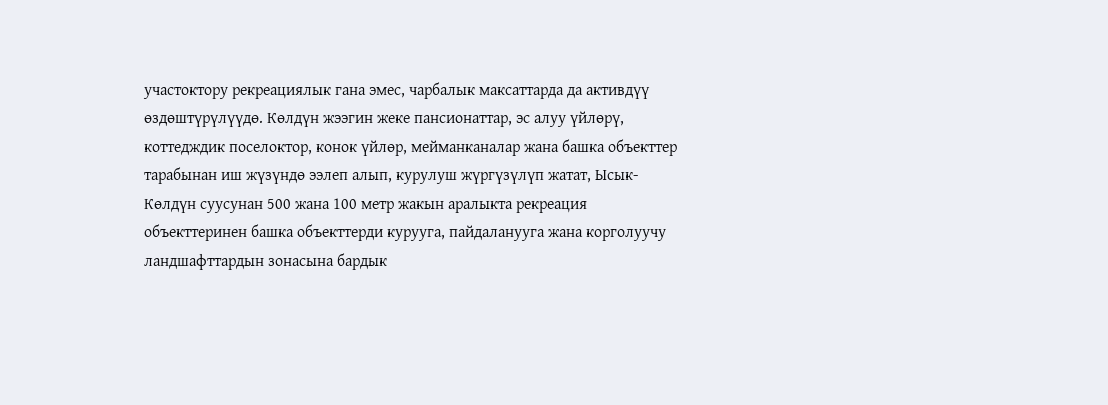участоктору рекреациялык гана эмес, чарбалык максаттарда да активдүү өздөштүрүлүүдө. Көлдүн жээгин жеке пансионаттар, эс алуу үйлөрү, коттедждик поселоктор, конок үйлөр, мейманканалар жана башка объекттер тарабынан иш жүзүндө ээлеп алып, курулуш жүргүзүлүп жатат, Ысык-Көлдүн суусунан 500 жана 100 метр жакын аралыкта рекреация объекттеринен башка объекттерди курууга, пайдаланууга жана корголуучу ландшафттардын зонасына бардык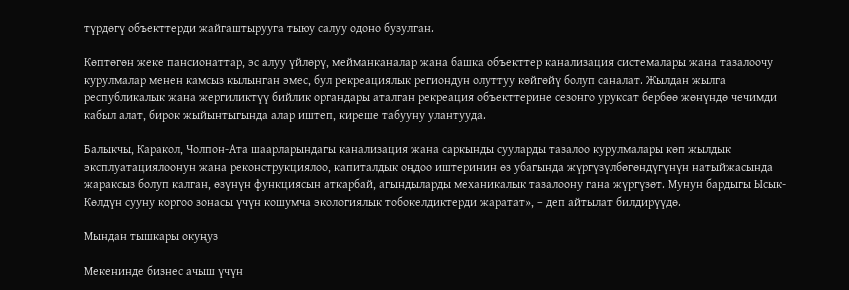түрдөгү объекттерди жайгаштырууга тыюу салуу одоно бузулган.

Көптөгөн жеке пансионаттар, эс алуу үйлөрү, мейманканалар жана башка объекттер канализация системалары жана тазалоочу курулмалар менен камсыз кылынган эмес, бул рекреациялык региондун олуттуу көйгөйү болуп саналат. Жылдан жылга республикалык жана жергиликтүү бийлик органдары аталган рекреация объекттерине сезонго уруксат бербөө жөнүндө чечимди кабыл алат, бирок жыйынтыгында алар иштеп, киреше табууну улантууда.

Балыкчы, Каракол, Чолпон-Ата шаарларындагы канализация жана саркынды сууларды тазалоо курулмалары көп жылдык эксплуатациялоонун жана реконструкциялоо, капиталдык оңдоо иштеринин өз убагында жүргүзүлбөгөндүгүнүн натыйжасында жараксыз болуп калган, өзүнүн функциясын аткарбай, агындыларды механикалык тазалоону гана жүргүзөт. Мунун бардыгы Ысык-Көлдүн сууну коргоо зонасы үчүн кошумча экологиялык тобокелдиктерди жаратат», – деп айтылат билдирүүдө.

Мындан тышкары окуңуз

Мекенинде бизнес ачыш үчүн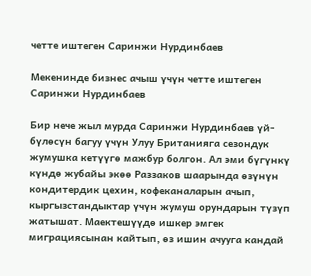четте иштеген Саринжи Нурдинбаев

Мекенинде бизнес ачыш үчүн четте иштеген Саринжи Нурдинбаев

Бир нече жыл мурда Саринжи Нурдинбаев үй-бүлөсүн багуу үчүн Улуу Британияга сезондук жумушка кетүүгө мажбур болгон. Ал эми бүгүнкү күндө жубайы экөө Раззаков шаарында өзүнүн кондитердик цехин, кофеканаларын ачып, кыргызстандыктар үчүн жумуш орундарын түзүп жатышат. Маектешүүдө ишкер эмгек миграциясынан кайтып, өз ишин ачууга кандай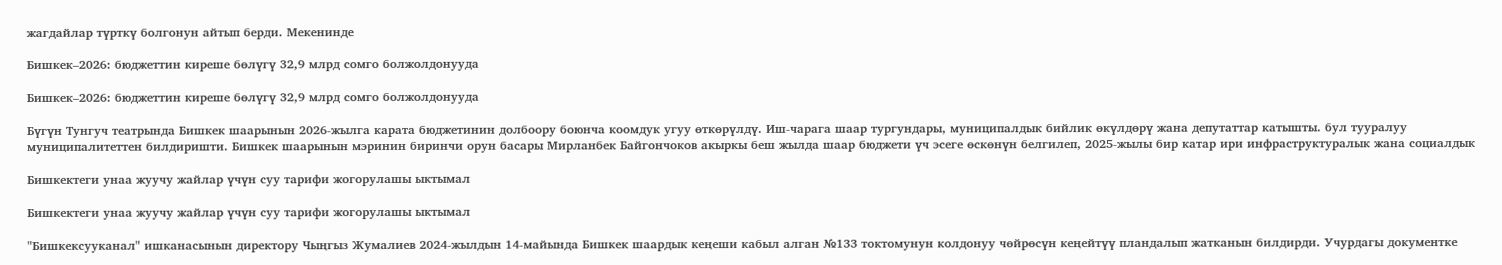жагдайлар түрткү болгонун айтып берди. Мекенинде

Бишкек–2026: бюджеттин киреше бөлүгү 32,9 млрд сомго болжолдонууда

Бишкек–2026: бюджеттин киреше бөлүгү 32,9 млрд сомго болжолдонууда

Бүгүн Тунгуч театрында Бишкек шаарынын 2026-жылга карата бюджетинин долбоору боюнча коомдук угуу өткөрүлдү. Иш-чарага шаар тургундары, муниципалдык бийлик өкүлдөрү жана депутаттар катышты. бул тууралуу муниципалитеттен билдиришти. Бишкек шаарынын мэринин биринчи орун басары Мирланбек Байгончоков акыркы беш жылда шаар бюджети үч эсеге өскөнүн белгилеп, 2025-жылы бир катар ири инфраструктуралык жана социалдык

Бишкектеги унаа жуучу жайлар үчүн суу тарифи жогорулашы ыктымал

Бишкектеги унаа жуучу жайлар үчүн суу тарифи жогорулашы ыктымал

"Бишкексууканал" ишканасынын директору Чыңгыз Жумалиев 2024-жылдын 14-майында Бишкек шаардык кеңеши кабыл алган №133 токтомунун колдонуу чөйрөсүн кеңейтүү пландалып жатканын билдирди. Учурдагы документке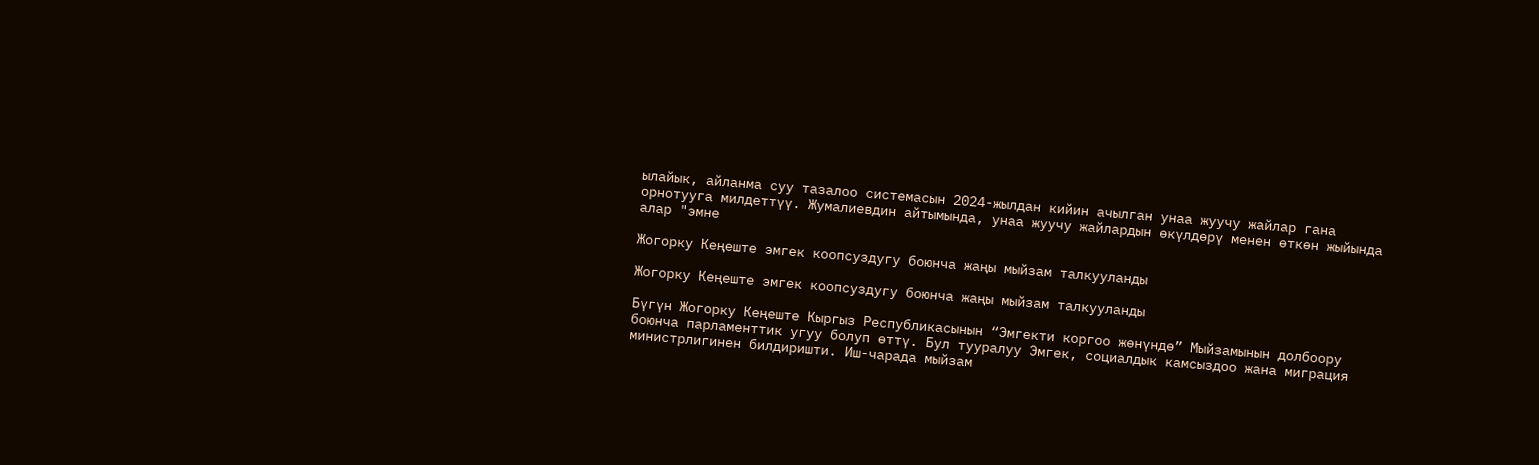ылайык, айланма суу тазалоо системасын 2024-жылдан кийин ачылган унаа жуучу жайлар гана орнотууга милдеттүү. Жумалиевдин айтымында, унаа жуучу жайлардын өкүлдөрү менен өткөн жыйында алар "эмне

Жогорку Кеңеште эмгек коопсуздугу боюнча жаңы мыйзам талкууланды

Жогорку Кеңеште эмгек коопсуздугу боюнча жаңы мыйзам талкууланды

Бүгүн Жогорку Кеңеште Кыргыз Республикасынын “Эмгекти коргоо жөнүндө” Мыйзамынын долбоору боюнча парламенттик угуу болуп өттү. Бул тууралуу Эмгек, социалдык камсыздоо жана миграция министрлигинен билдиришти. Иш-чарада мыйзам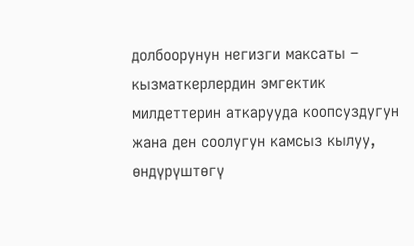долбоорунун негизги максаты – кызматкерлердин эмгектик милдеттерин аткарууда коопсуздугун жана ден соолугун камсыз кылуу, өндүрүштөгү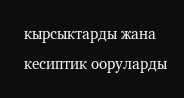кырсыктарды жана кесиптик ооруларды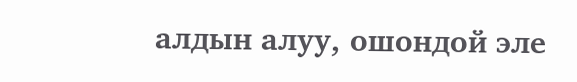алдын алуу, ошондой эле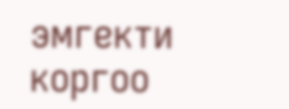эмгекти коргоо